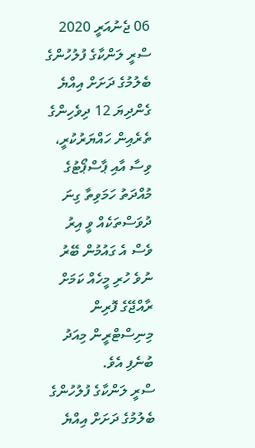06 ޖެނުއަރީ 2020
ސްރީ ލަންކާގެ ފުލުހުންގެ ބެލުމުގެ ދަށަށް އިއްޔެ ގެންދިޔަ 12 ދިވެހިންގެ ތެރެއިން ހައްޔަރުކުރީ، ވިސާ އާއި ޕާސްޕޯޓުގެ މުއްދަތު ހަމަވިތާ ގިނަ ދުވަސްތަކެއް ވީ އިރު ވެސް އެ ގައުމުން ބޭރު ނުވެ ހުރި މީހެއް ކަމަށް ރާއްޖޭގެ ފޮރިން މިނިސްޓްރީން މިއަދު ބުނެފި އެވެ.
ސްރީ ލަންކާގެ ފުލުހުންގެ ބެލުމުގެ ދަށަށް އިއްޔެ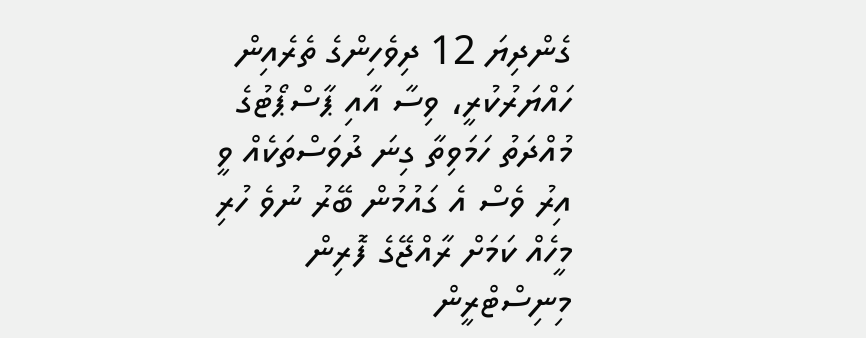ގެންދިޔަ 12 ދިވެހިންގެ ތެރެއިން ހައްޔަރުކުރީ، ވިސާ އާއި ޕާސްޕޯޓުގެ މުއްދަތު ހަމަވިތާ ގިނަ ދުވަސްތަކެއް ވީ އިރު ވެސް އެ ގައުމުން ބޭރު ނުވެ ހުރި މީހެއް ކަމަށް ރާއްޖޭގެ ފޮރިން މިނިސްޓްރީން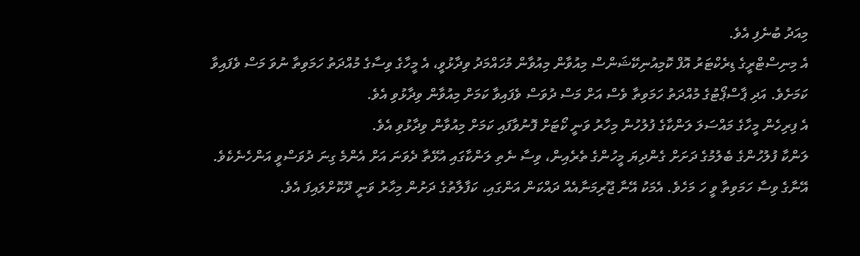މިއަދު ބުނެފި އެވެ.
އެ މިނިސްޓްރީގެ ޑިރެކްޓަރު އޮފް ކޮމިއުނިކޭޝަންސް މިއުވާން މިއުވާން މުހައްމަދު ވިދާޅުވީ، އެ މީހާގެ ވިސާގެ މުއްދަތު ހަމަވިތާ ނުވަ މަސް ވެފައިވާ ކަމަށެވެ. އަދި ޕާސްޕޯޓުގެ މުއްދަތު ހަމަވިތާ ވެސް އަށް މަސް ދުވަސް ވެފައިވާ ކަމަށް މިއުވާން ވިދާޅުވި އެވެ.
އެ ފިރިހެން މީހާގެ މައްސަލަ ލަންކާގެ ފުލުހުން މިހާރު ވަނީ ކޯޓަށް ފޮނުވާފައި ކަމަށް މިއުވާން ވިދާޅުވި އެވެ.
ލަންކާ ފުލުހުންގެ ބެލުމުގެ ދަށަށް ގެންދިޔަ މީހުންގެ ތެރެއިން، ވިސާ ނެތި ލަންކާގައި އުޅޭތާ ދެވަނަ އަށް އެންމެ ގިނަ ދުވަސްވީ އަންހެނެކެވެ. އޭނާގެ ވިސާ ހަމަވިތާ ވީ ހަ މަހެވެ. އެމަކު އޭނާ ޖޫރިމަނާއެއް ދައްކަން އަންގައި، ކަފާލާތުގެ ދަށުން މިހާރު ވަނީ ދޫކޮށްލައިފަ އެވެ.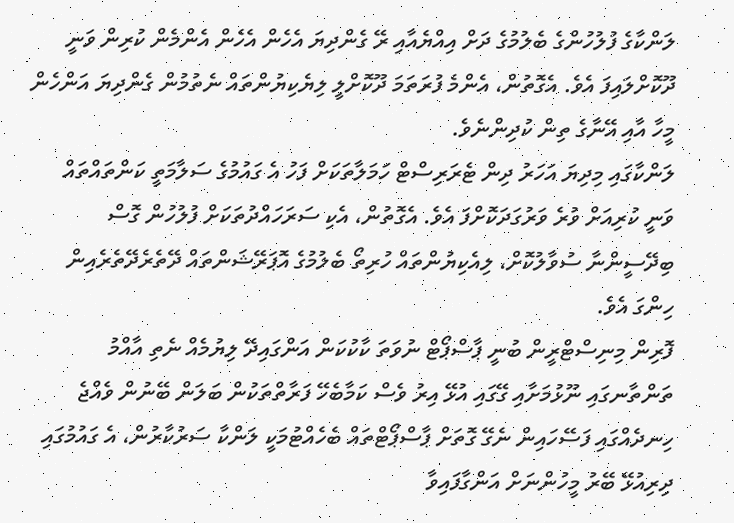ލަންކާގެ ފުލުހުންގެ ބެލުމުގެ ދަށް އިއްޔެއާއި ރޭ ގެންދިޔަ އެހެން އެހެން އެންމެން ކުރިން ވަނީ ދޫކޮށްލައިފަ އެވެ. އެގޮތުން، އެންމެ ފުރަތަމަ ދޫކޮށްލީ ލިޔެކިޔުންތައް ނެތުމުން ގެންދިޔަ އަންހެން މީހާ އާއި އޭނާގެ ތިން ކުދިންނެވެ.
ލަންކާގައި މިދިޔަ އަހަރު ދިން ޓެރަރިސްޓް ހަމަލާތަކަށް ފަހު އެ ގައުމުގެ ސަލާމަތީ ކަންތައްތައް ވަނީ ކުރިއަށް ވުރެ ވަރުގަދަކޮށްފަ އެވެ. އެގޮތުން، އެކި ސަރަހައްދުތަކަށް ފުލުހުން ގޮސް ބިދޭސީންނާ ސުވާލުކޮށް، ލިއެކިޔުންތައް ހުރިތޯ ބެލުމުގެ އޮޕަރޭޝަންތައް ދޭތެރެދޭތެރެއިން ހިންގަ އެވެ.
ފޮރިން މިނިސްޓްރީން ބުނީ ޕާސްޕޯޓް ނުވަތަ ކާކުކަން އަންގައިދޭ ލިޔުމެއް ނެތި އާއްމު ތަންތާނގައި ނޫޅުމަށާއި ގޭގައި އުޅޭ އިރު ވެސް ކަމާބެހޭ ފަރާތްތަކުން ބަލަން ބޭނުން ވެއްޖެ ހިނދެއްގައި ފަސޭހައިން ނެގޭ ގޮތަށް ޕާސްޕޯޓްތައް ބެހެއްޓުމަކީ ލަންކާ ސަރުކާރުން، އެ ގައުމުގައި ދިރިއުޅޭ ބޭރު މީހުންނަށް އަންގާފައިވާ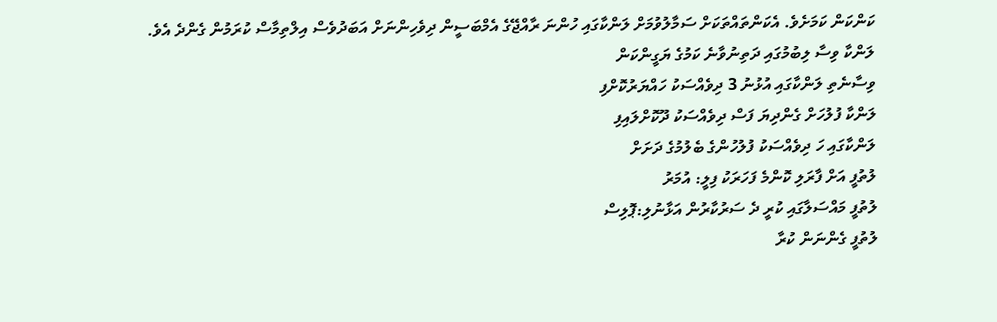ކަންކަން ކަމަށެވެ. އެކަންތައްތަކަށް ސަމާލުވުމަށް ލަންކާގައި ހުންނަ ރާއްޖޭގެ އެމްބަސީން ދިވެހިންނަށް އަބަދުވެސް އިލްތިމާސް ކުރަމުން ގެންދެ އެވެ.
ލަންކާ ވިސާ ލިބުމުގައި ދަތިނުވާނެ ކަމުގެ ޔަގީންކަން
ވިސާނެތި ލަންކާގައި އުޅުނު 3 ދިވެއްސަކު ހައްޔަރުކޮށްފި
ލަންކާ ފުލުހަށް ގެންދިޔަ ފަސް ދިވެއްސަކު ދޫކޮށްލައިފި
ލަންކާގައި ހަ ދިވެއްސަކު ފުލުހުންގެ ބެލުމުގެ ދަށަށް
ލުތުފީ އަށް ފާރަލި ކޮންމެ ފަހަރަކު ފިލީ: އުމަރު
ލުތުފީ މައްސަލާގައި ކުރީ ދެ ސަރުކާރުން އަޅާނުލި:ޕޮލިސް
ލުތުފީ ގެންނަން ކުރާ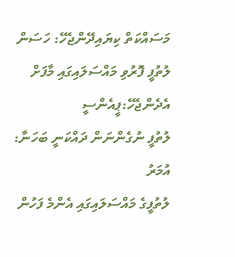މަސައްކަތް ކިޔައިދޭންޖެހޭ: ހަސަން
ލުތުފީ ފޮރުވި މައްސަލައިގައި މާފަށް އެދެންޖެހޭ:ޕީއެންސީ
ލުތުފީ ނުގެންނަން ދައްކަނީ ބަހަނާ: އުމަރު
ލުތުފީގެ މައްސަލައިގައި އެންމެ ފަހުން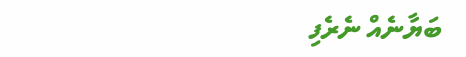ބަޔާނެއް ނެރެފި